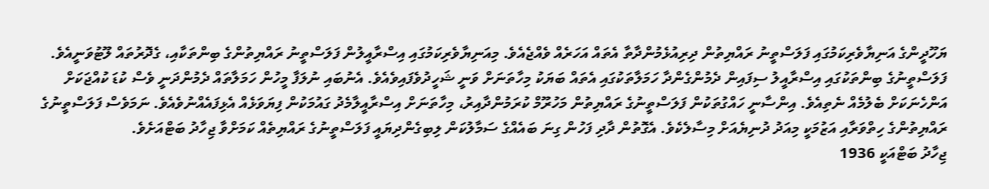ޔަހޫދީންގެ އަނިޔާވެރިކަމުގައި ފަލަސްތީނު ރައްޔިތުން ދިރިއުޅެމުންދާތާ އެތައް އަހަރެއް ވެއްޖެއެވެ. މިއަނިޔާވެރިކަމުގައި އިސްރާއީލުން ފަލަސްތީނު ރައްޔިތުންގެ ބިންތަކާއި، ގެދޮރުތައް ލޫޓުވަނީއެވެ. ފަލަސްތީނުގެ ބިންތަކުގައި އިސްރާއީލު ސިފައިން ދެމުންގެންދާ ހަމަލާތަކުގައި އެތައް ބަޔަކު މިހާތަނަށް ވަނީ ޝަހީދުވެފައިވެއެވެ. އެނުބައި ނުލަފާ މީހުން ހަމަލާތައް ދެމުންދަނީ ވެސް ކުޑަ ކުއްޖަކަށް އަންހެނަކަށް ބެލުމެއް ނެތިއެވެ. އިންސާނީ ހައްގުތަކުން ފަލަސްތީނުގެ ރައްޔިތުން މަހުރޫމް ކުރަމުންދާއިރު، މިހާތަނަށް އިސްރާއީލާމެދު ގައުމަކުން ފިޔަވަޅެއް އެޅިފައެއްނުވެއެވެ. ނަމަވެސް ފަލަސްތީނުގެ ރައްޔިތުންގެ ހިތްވަރާއި އަޒުމަކީ މިއަދު ދުނިޔެއަށް މިސާލެކެވެ. އެގޮތުން ދާދި ފަހުން ގިނަ ބައެއްގެ ސަމާލުކަން ލިބިގެންދިޔައީ ފަލަސްތީނުގެ ރައްޔިތެއް ކަމަށްވާ ޖިހާދު ބަޓްއަށެވެ.
ޖިހާދު ބަޓްއަކީ 1936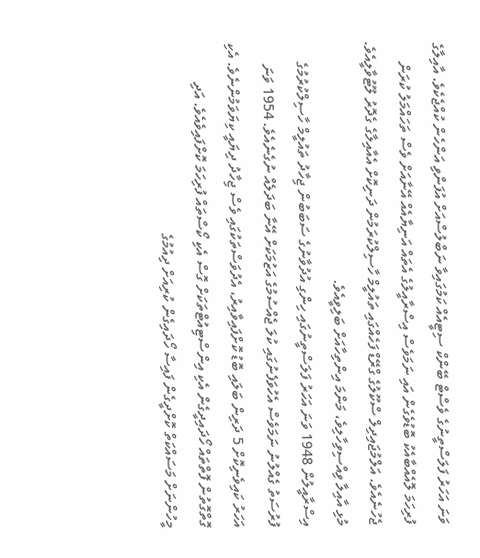ވަނަ އަހަރު ފަލަސްތީނުގެ ވެސްޓް ބޭންކް ސިޓީއެއް ކަމުގައިވާ ނަބްލުސްއަށް އުފަންވި އަންހެން ކުއްޖެކެވެ. އާއިލާގެ ފުރިހަމަ ލޮއެއްބާއެކު ބޮޑުވެގެން އައި ނަމަވެސް އިސްރާއީލުގެ އެތައް އަނިޔާއެއް އޭނާއަށް ވެސް ތަހައްމަލު ކުރަން ޖެހުނެއެވެ. އަލްމުޖައިދިލް ސްކޫލުގެ ގްރޭޑް ފަހެއްގައި ތައުލީމް ހާސިލްކުރަމުން ދަނިކޮށް އެއާއިލާގެ ގެދޮރު ލޫޓުވާލީއެވެ. މުޅި އާއިލާ ވިއްސިވިހާލިވެ، މަންމަ އިންތިހާއަށް ބަލިވީއެވެ.
އިސްރާއީލުން 1948 ވަނަ އަހަރު ފަލަސްތީނުގައި ހިންގި އުދުވާނުގެ ސަބަބުން ޖިހާދު ތައުލީމް ހާސިލްކުރުމުގެ ފުރުސަތު ގެއްލުނު ނަމަވެސް އެހުވަފެނުގައި ކުލަ ޖެއްސުމުގެ އަޒުމަކަށް އޭނާ ބަދަލެއް ނުގެނެއެވެ. 1954 ވަނަ އަހަރު ކައިވެނިކޮށް 5 ދަރިން ބަލައި ބޮޑު ކޮށްފައިވާއިރު، އެދުވަސްތަކުގައި ވެސް ޖިހާދު ދިޔައީ ކިޔަވަމުންނެވެ. އެކި ގޮތްގޮތުން ފޮތްތައް ހޯދައިދީގެން އެކި އިންސްޓިއުޓްތަކަށް ގޮސް އެކި ކޯސްތައް ފުރިހަމަ ކޮށްފައިވެއެވެ. އަދި މީހުންނަށް މަސައްކަތް ކޮށްދީގެން ފައިސާ ހޯދައިގެން ކުރިއަށް ދިއުމުގެ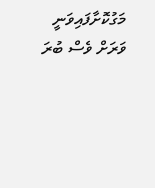މަގުކޮށާފައިވަނީ ވަރަށް ވެސް ބުރަ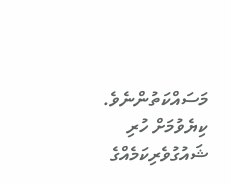މަސައްކަތުންނެވެ. ކިޔެވުމަށް ހުރި ޝައުގުވެރިކަމެއްގެ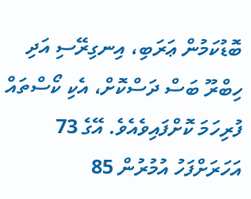ބޮޑުކަމުން ޢަރަބި، އިނގިރޭސި އަދި ހިބްރޫ ބަސް ދަސްކޮށް، އެކި ކޯސްތައް ފުރިހަމަ ކޮށްފައިވެއެވެ. އޭގެ 73 އަހަރަށްފަހު އުމުރުން 85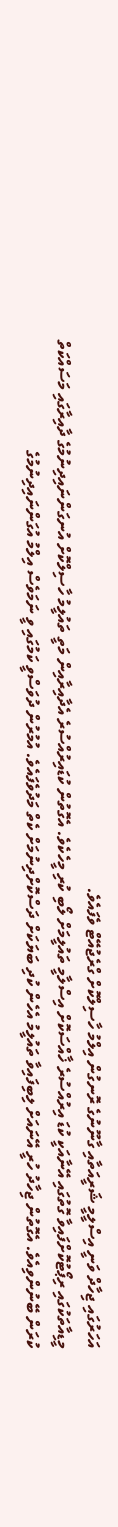އަހަރުގައި ޖިހާދް ވަނީ އިސްލީމީ ޝަރީއަތާއި ގާނޫނުގެ ރޮނގުން އިލްމު ހާސިލްކޮށް ގްރެޖުއޭޓް ވެފައެވެ.
މީޑިއާތަކުގައި ރިޕޯޓުކޮށްފައިވާ ގޮތުގައި އޭނާއަކީ ކުޑަ އިރުއްސުރެ ޚާއްސަކޮށް އިސްލާމީ ތައުލީމަށް ލޯބި ކުރި މީހެކެވެ. އެގޮތުން ކުޑައިރުއްސުރެ އެދާއިރާއިން މަތީ ތައުލީމު ހާސިލްކޮށް އުނގަންނައިދިނުމުގެ ދާއިރާގައި މަސައްކަތް ކުރަން ބޭނުންވިއެވެ. އެގޮތުން ޖިހާދު ހުރީ އޭނައަށް ލިބިފައިވާ ތައުލީމު އެހެން ކުދި ބަޔަކަށް ދަސްކޮށްދިނުމަށް ކެތް މަދުވެފައެވެ. އުމުރުން ދުވަސްވީ ކަމުގައި ވީ ނަމަވެސް އިލްމު އުގަންނައިދިނުމުގެ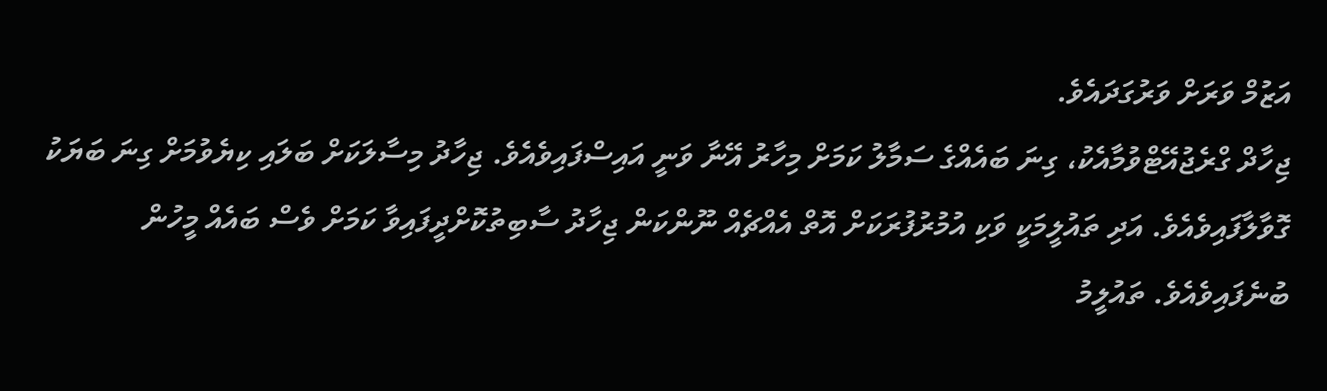އަޒުމް ވަރަށް ވަރުގަދައެވެ.
ޖިހާދް ގްރެޖުއޭޓްވުމާއެކު، ގިނަ ބައެއްގެ ސަމާލު ކަމަށް މިހާރު އޭނާ ވަނީ އައިސްފައިވެއެވެ. ޖިހާދު މިސާލަކަށް ބަލައި ކިޔެވުމަށް ގިނަ ބަޔަކު ގޮވާލާފައިވެއެވެ. އަދި ތައުލީމަކީ ވަކި އުމުރުފުރަކަށް އޮތް އެއްޗެއް ނޫންކަން ޖިހާދު ސާބިތުކޮށްދީފައިވާ ކަމަށް ވެސް ބައެއް މީހުން ބުނެފައިވެއެވެ. ތައުލީމު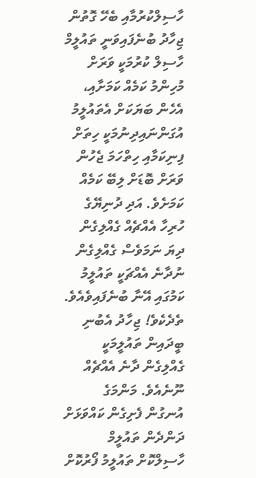ހާސިލްކުރުމާއި ބެހޭ ގޮތުން ޖިހާދު ބުނެފައިވަނީ ތައުލީމް ހާސިލް ކުރުމަކީ ވަރަށް މުހިންމު ކަމެއް ކަމަށާއި، އެހެން ބަޔަކަށް އެތައުލީމު އުގަންނައިދިނުމަކީ ހިތަށް ފިނިކަމާއި ހިތްހަމަ ޖެހުން ވަރަށް ބޮޑަށް ލިބޭ ކަމެއް ކަމަށެވެ. އަދި ދުނިޔޭގެ ހުރިހާ އެއްޗެއް ގެއްލިގެން ދިޔަ ނަމަވެސް ގެއްލިގެން ނުދާނެ އެއްޗަކީ ތައުލީމު ކަމުގައި އޭނާ ބުނެފައިވެއެވެ.
ތެދެކެވެ! ޖިހާދު އެބުނި ބީދައިން ތައުލީމަކީ ގެއްލިގެން ދާނެ އެއްޗެއް ނޫނެއެވެ. މަންމަގެ އުނގުން ފެށިގެން ކައްވަޅަށް ދަންދެން ތައުލީމް ހާސިލްކޮށް ތައުލީމު ފޯރުކޮށް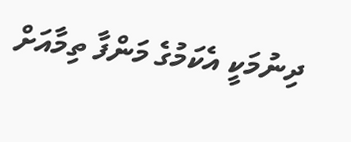ދިނުމަކީ އެކަމުގެ މަންފާ ތިމާއަށް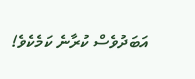އަބަދުވެސް ކުރާނެ ކަމެކެވެ!